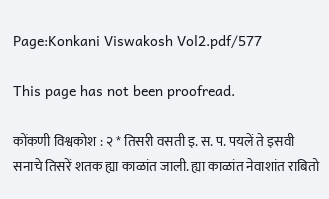Page:Konkani Viswakosh Vol2.pdf/577

This page has not been proofread.

कोंकणी विश्वकोश : २ * तिसरी वसती इ. स. प. पयलें ते इसवी सनाचे तिसरें शतक ह्या काळांत जाली. ह्या काळांत नेवाशांत राबितो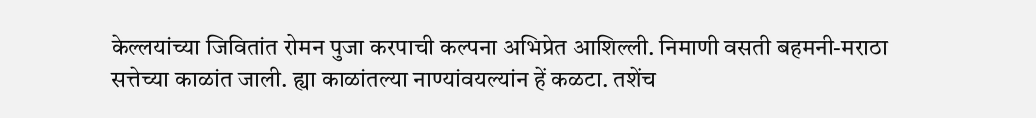केल्लयांच्या जिवितांत रोमन पुजा करपाची कल्पना अभिप्रेत आशिल्ली. निमाणी वसती बहमनी-मराठा सत्तेच्या काळांत जाली. ह्या काळांतल्या नाण्यांवयल्यांन हें कळटा. तशेंच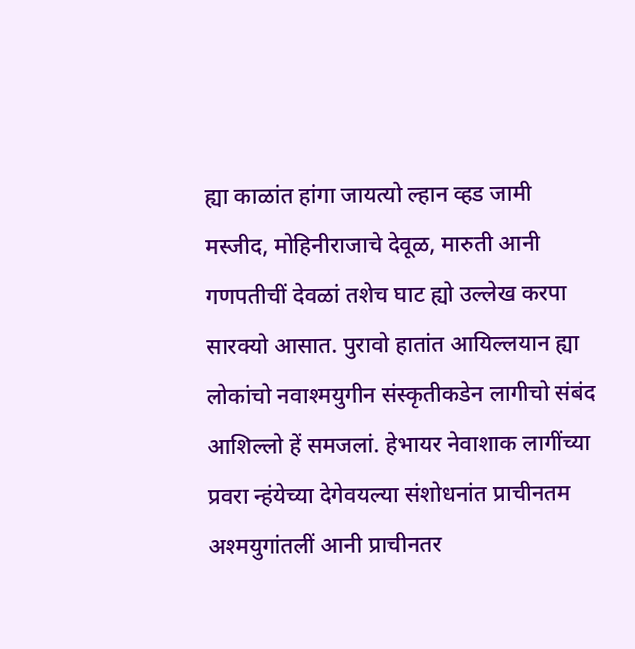ह्या काळांत हांगा जायत्यो ल्हान व्हड जामी मस्जीद, मोहिनीराजाचे देवूळ, मारुती आनी गणपतीचीं देवळां तशेच घाट ह्यो उल्लेख करपा सारक्यो आसात. पुरावो हातांत आयिल्लयान ह्या लोकांचो नवाश्मयुगीन संस्कृतीकडेन लागीचो संबंद आशिल्लो हें समजलां. हेभायर नेवाशाक लागींच्या प्रवरा न्हंयेच्या देगेवयल्या संशोधनांत प्राचीनतम अश्मयुगांतलीं आनी प्राचीनतर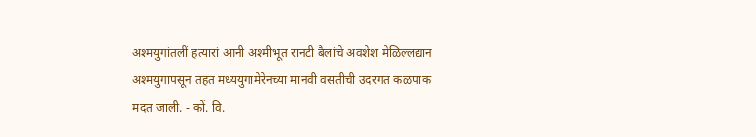अश्मयुगांतलीं हत्यारां आनी अश्मीभूत रानटी बैलांचे अवशेश मेळिल्लद्यान अश्मयुगापसून तहत मध्ययुगामेरेनच्या मानवी वसतीची उदरगत कळपाक मदत जाली. - कों. वि.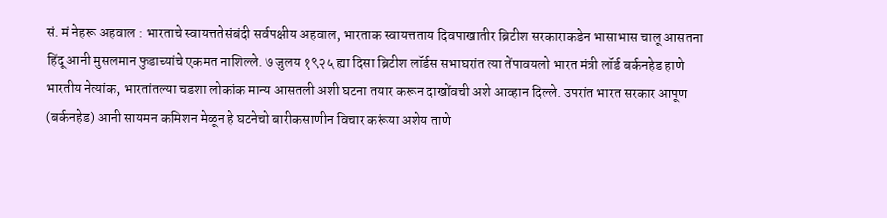सं. मं नेहरू अहवाल : भारताचे स्वायत्ततेसंबंदी सर्वपक्षीय अहवाल, भारताक स्वायत्तताय दिवपाखातीर ब्रिटीश सरकाराकडेन भासाभास चालू आसतना हिंदू आनी मुसलमान फुडाच्यांचे एकमत नाशिल्ले. ७ जुलय १९२५ ह्या दिसा ब्रिटीश लॉर्डस सभाघरांत त्या तेंपावयलो भारत मंत्री लॉर्ड बर्कनहेड हाणे भारतीय नेत्यांक, भारतांतल्या चडशा लोकांक मान्य आसतली अशी घटना तयार करून दाखोंवची अशे आव्हान दिल्ले. उपरांत भारत सरकार आपूण (बर्कनहेड) आनी सायमन कमिशन मेळून हे घटनेचो बारीकसाणीन विचार करूंया अशेय ताणे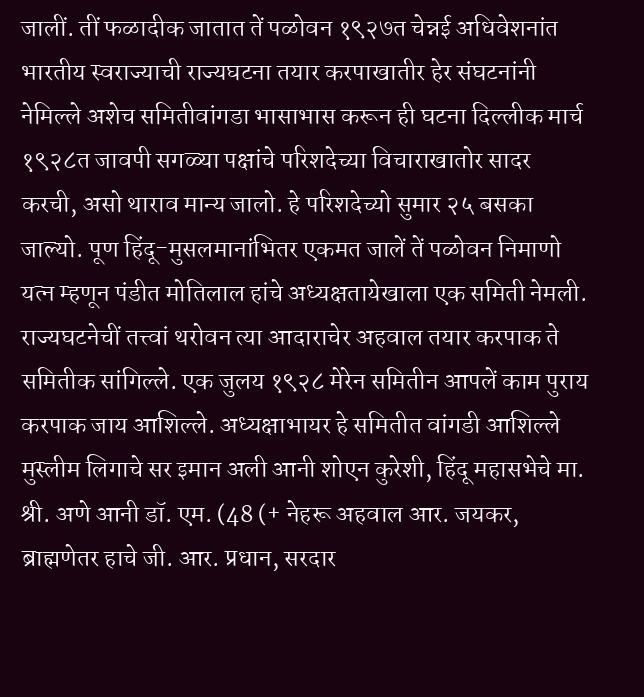जालीं. तीं फळादीक जातात तें पळोवन १९२७त चेन्नई अधिवेशनांत भारतीय स्वराज्याची राज्यघटना तयार करपाखातीर हेर संघटनांनी नेमिल्ले अशेच समितीवांगडा भासाभास करून ही घटना दिल्लीक मार्च १९२८त जावपी सगळ्या पक्षांचे परिशदेच्या विचाराखातोर सादर करची, असो थाराव मान्य जालो. हे परिशदेच्यो सुमार २५ बसका जाल्यो. पूण हिंदू-मुसलमानांभितर एकमत जालें तें पळोवन निमाणो यत्न म्हणून पंडीत मोतिलाल हांचे अध्यक्षतायेखाला एक समिती नेमली. राज्यघटनेचीं तत्त्वां थरोवन त्या आदाराचेर अहवाल तयार करपाक ते समितीक सांगिल्ले. एक जुलय १९२८ मेरेन समितीन आपलें काम पुराय करपाक जाय आशिल्ले. अध्यक्षाभायर हे समितीत वांगडी आशिल्ले मुस्लीम लिगाचे सर इमान अली आनी शोएन कुरेशी, हिंदू महासभेचे मा. श्री. अणे आनी डॉ. एम. (48 (+ नेहरू अहवाल आर. जयकर, ब्राह्मणेतर हाचे जी. आर. प्रधान, सरदार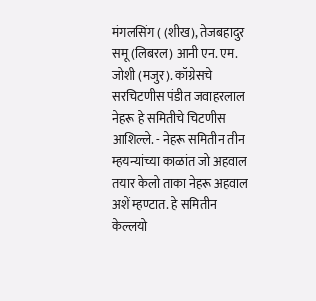मंगलसिंग ( (शीख), तेजबहादुर समू (लिबरल) आनी एन. एम. जोशी (मजुर). कॉग्रेसचे सरचिटणीस पंडीत जवाहरलाल नेहरू हे समितीचे चिटणीस आशिल्ले. - नेहरू समितीन तीन म्हयन्यांच्या काळांत जो अहवाल तयार केलो ताका नेहरू अहवाल अशें म्हण्टात. हे समितीन केल्लयो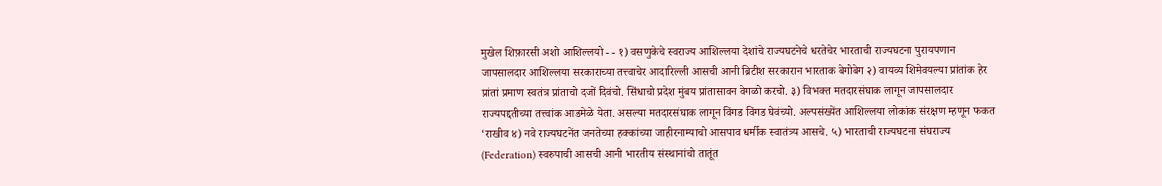मुखेल शिफ़ारसी अशो आशिल्लयो - - १) वसणुकेचे स्वराज्य आशिल्लया देशांचे राज्यघटनेचे धरतेचेर भारताची राज्यघटना पुरायपणान जापसालदार आशिल्लया सरकाराच्या तत्त्वाचेर आदारिल्ली आसची आनी ब्रिटीश सरकारान भारताक बेगोबेग २) वायव्य शिमेवयल्या प्रांतांक हेर प्रांतां प्रमाण स्वतंत्र प्रांताचो दजों दिवंचो. सिंधाचो प्रदेश मुंबय प्रांतासावन वेगळो करचो. ३) विभक्त मतदारसंघाक लागून जापसालदार राज्यपद्दतीच्या तत्त्वांक आडमेळे येता. असल्या मतदारसंघाक लागून विंगड विंगड घेवंच्यो. अल्पसंख्येंत आशिल्लया लोकांक संरक्षण म्हणून फकत ‘राखीव ४) नवे राज्यघटनेंत जनतेच्या हक्कांच्या जाहीरनाम्याचो आसपाव धर्मीक स्वातंत्र्य आसचे. ५) भारताची राज्यघटना संघराज्य (Federation) स्वरुपाची आसची आनी भारतीय संस्थानांचो तातूंत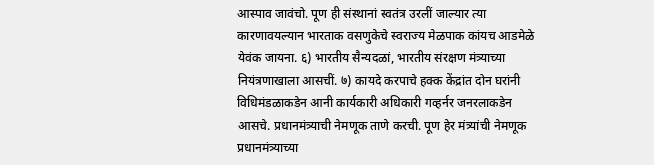आस्पाव जावंचो. पूण ही संस्थानां स्वतंत्र उरलीं जाल्यार त्या कारणावयल्यान भारताक वसणुकेचे स्वराज्य मेळपाक कांयच आडमेळे येवंक जायना. ६) भारतीय सैन्यदळां, भारतीय संरक्षण मंत्र्याच्या नियंत्रणाखाला आसचीं. ७) कायदे करपाचे हक्क केंद्रांत दोन घरांनी विधिमंडळाकडेन आनी कार्यकारी अधिकारी गव्हर्नर जनरलाकडेन आसचे. प्रधानमंत्र्याची नेमणूक ताणे करची. पूण हेर मंत्र्यांची नेमणूक प्रधानमंत्र्याच्या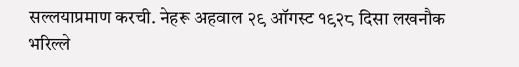सल्लयाप्रमाण करची. नेहरू अहवाल २९ ऑगस्ट १९२८ दिसा लखनौक भरिल्ले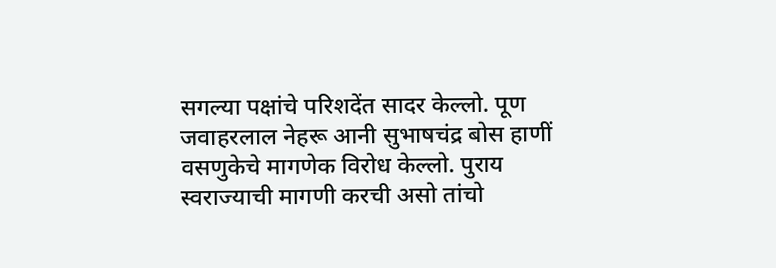सगल्या पक्षांचे परिशदेंत सादर केल्लो. पूण जवाहरलाल नेहरू आनी सुभाषचंद्र बोस हाणीं वसणुकेचे मागणेक विरोध केल्लो. पुराय स्वराज्याची मागणी करची असो तांचो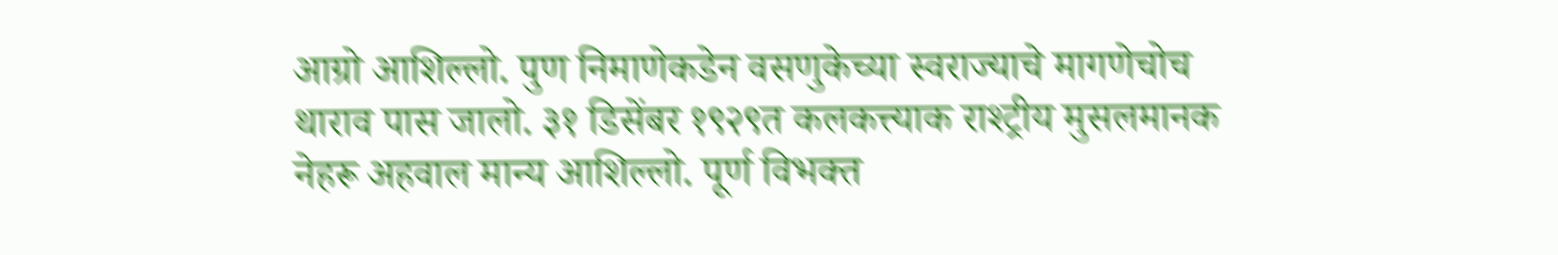आग्रो आशिल्लो. पुण निमाणेकडेन वसणुकेच्या स्वराज्याचे मागणेचोच थाराव पास जालो. ३१ डिसेंबर १९२९त कलकत्त्याक राश्ट्रीय मुसलमानक नेहरू अहवाल मान्य आशिल्लो. पूर्ण विभक्त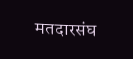मतदारसंघ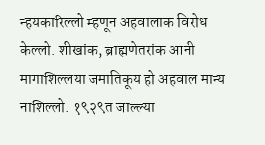न्हयकारिल्लो म्हणून अहवालाक विरोध केल्लो. शीखांक, ब्राह्मणेतरांक आनी मागाशिल्लया जमातिकूय हो अहवाल मान्य नाशिल्लो. १९२९त जाल्ल्या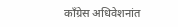काँग्रेस अधिवेशनांत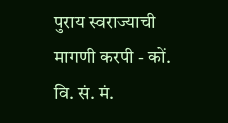पुराय स्वराज्याची मागणी करपी - कों. वि. सं. मं.